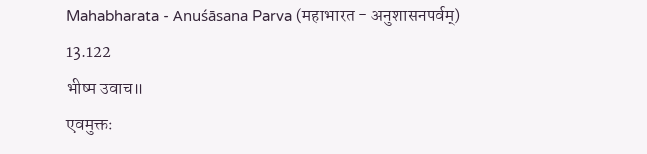Mahabharata - Anuśāsana Parva (महाभारत - अनुशासनपर्वम्)
13.122
भीष्म उवाच॥
एवमुक्तः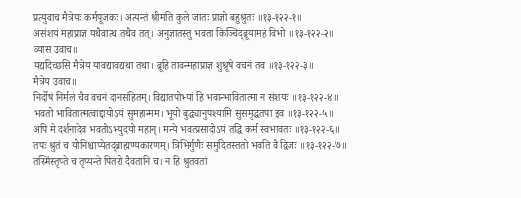प्रत्युवाच मैत्रेयः कर्मपूजकः। अत्यन्तं श्रीमति कुले जातः प्राज्ञो बहुश्रुतः ॥१३-१२२-१॥
असंशयं महाप्राज्ञ यथैवात्थ तथैव तत्। अनुज्ञातस्तु भवता किञ्चिद्ब्रूयामहं विभो ॥१३-१२२-२॥
व्यास उवाच॥
यद्यदिच्छसि मैत्रेय यावद्यावद्यथा तथा। ब्रूहि तावन्महाप्राज्ञ शुश्रूषे वचनं तव ॥१३-१२२-३॥
मैत्रेय उवाच॥
निर्दोषं निर्मलं चैव वचनं दानसंहितम्। विद्यातपोभ्यां हि भवान्भावितात्मा न संशयः ॥१३-१२२-४॥
भवतो भावितात्मत्वाद्दायोऽयं सुमहान्मम। भूयो बुद्ध्यानुपश्यामि सुसमृद्धतपा इव ॥१३-१२२-५॥
अपि मे दर्शनादेव भवतोऽभ्युदयो महान्। मन्ये भवत्प्रसादोऽयं तद्धि कर्म स्वभावतः ॥१३-१२२-६॥
तपः श्रुतं च योनिश्चाप्येतद्ब्राह्मण्यकारणम्। त्रिभिर्गुणैः समुदितस्ततो भवति वै द्विजः ॥१३-१२२-७॥
तस्मिंस्तृप्ते च तृप्यन्ते पितरो दैवतानि च। न हि श्रुतवतां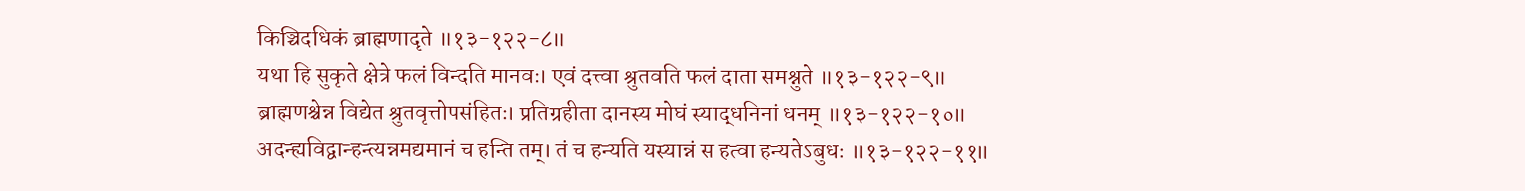किञ्चिदधिकं ब्राह्मणादृते ॥१३-१२२-८॥
यथा हि सुकृते क्षेत्रे फलं विन्दति मानवः। एवं दत्त्वा श्रुतवति फलं दाता समश्नुते ॥१३-१२२-९॥
ब्राह्मणश्चेन्न विद्येत श्रुतवृत्तोपसंहितः। प्रतिग्रहीता दानस्य मोघं स्याद्धनिनां धनम् ॥१३-१२२-१०॥
अदन्ह्यविद्वान्हन्त्यन्नमद्यमानं च हन्ति तम्। तं च हन्यति यस्यान्नं स हत्वा हन्यतेऽबुधः ॥१३-१२२-११॥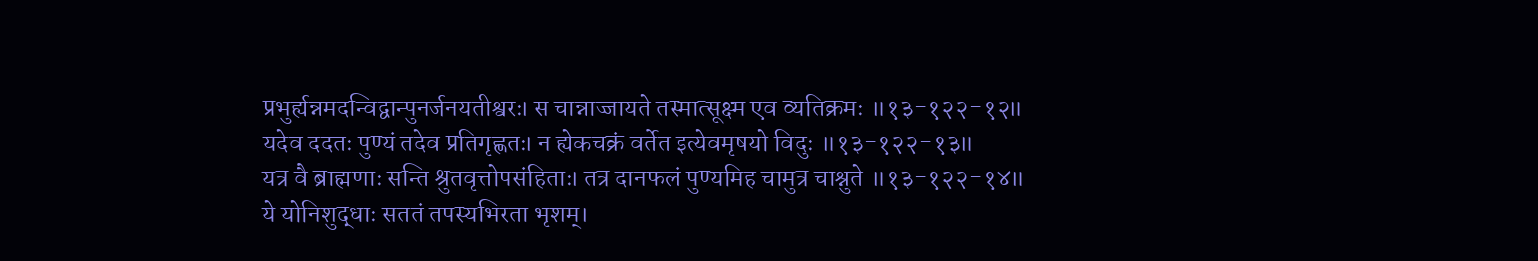प्रभुर्ह्यन्नमदन्विद्वान्पुनर्जनयतीश्वरः। स चान्नाज्जायते तस्मात्सूक्ष्म एव व्यतिक्रमः ॥१३-१२२-१२॥
यदेव ददतः पुण्यं तदेव प्रतिगृह्णतः। न ह्येकचक्रं वर्तेत इत्येवमृषयो विदुः ॥१३-१२२-१३॥
यत्र वै ब्राह्मणाः सन्ति श्रुतवृत्तोपसंहिताः। तत्र दानफलं पुण्यमिह चामुत्र चाश्नुते ॥१३-१२२-१४॥
ये योनिशुद्धाः सततं तपस्यभिरता भृशम्।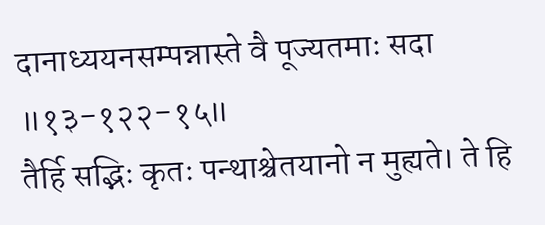दानाध्ययनसम्पन्नास्ते वै पूज्यतमाः सदा ॥१३-१२२-१५॥
तैर्हि सद्भिः कृतः पन्थाश्चेतयानो न मुह्यते। ते हि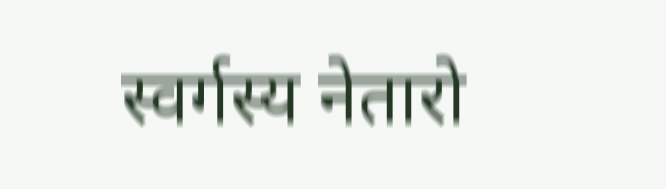स्वर्गस्य नेतारो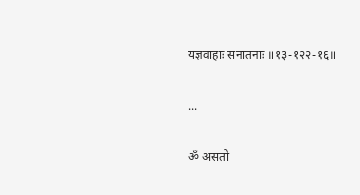यज्ञवाहाः सनातनाः ॥१३-१२२-१६॥

...

ॐ असतो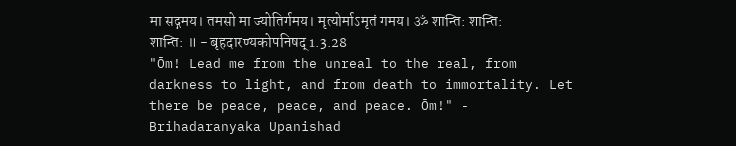मा सद्गमय। तमसो मा ज्योतिर्गमय। मृत्योर्माऽमृतं गमय। ॐ शान्ति: शान्ति: शान्ति: ॥ - बृहदारण्यकोपनिषद् 1.3.28
"Ōm! Lead me from the unreal to the real, from darkness to light, and from death to immortality. Let there be peace, peace, and peace. Ōm!" - Brihadaranyaka Upanishad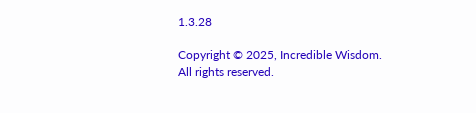1.3.28

Copyright © 2025, Incredible Wisdom.
All rights reserved.